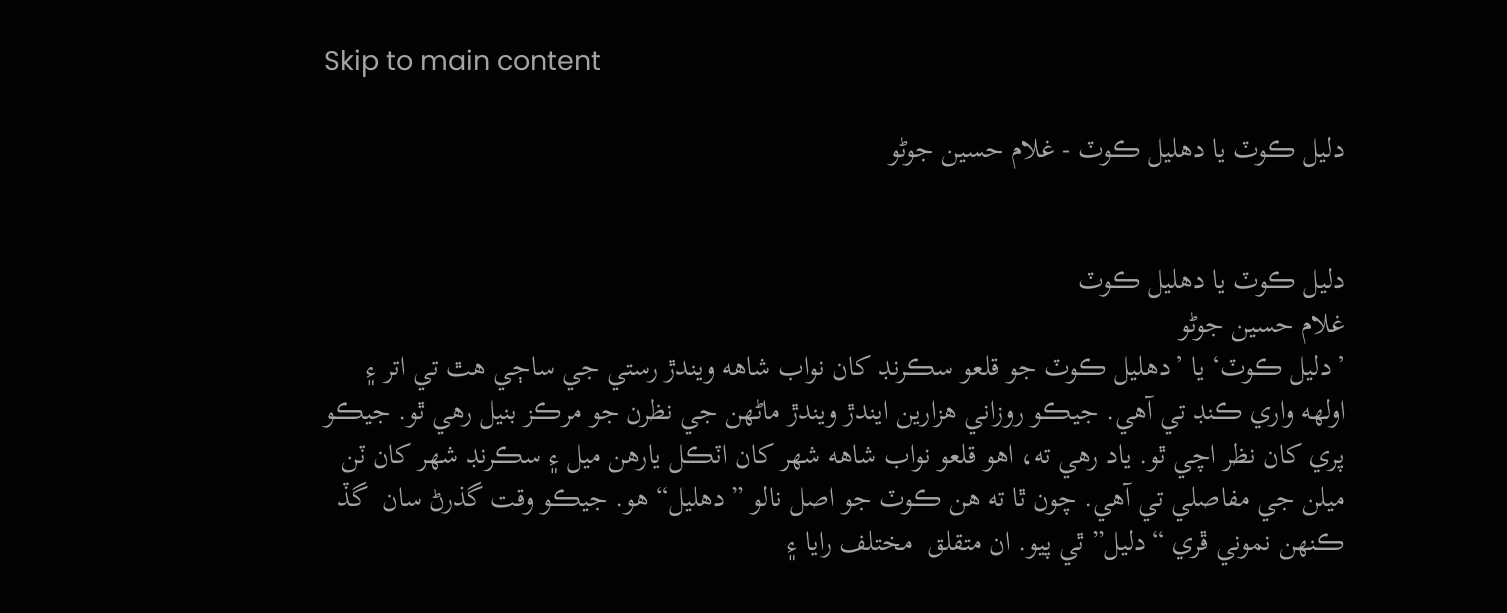Skip to main content

دليل ڪوٽ يا دهليل ڪوٽ - غلام حسين جوڻو


دليل ڪوٽ يا دهليل ڪوٽ
غلام حسين جوڻو
’دليل ڪوٽ‘ يا ’دهليل ڪوٽ جو قلعو سڪرنڊ کان نواب شاهه ويندڙ رستي جي ساڄي هٿ تي اتر ۽ اولهه واري ڪنڊ تي آهي. جيڪو روزاني هزارين ايندڙ ويندڙ ماڻهن جي نظرن جو مرڪز بنيل رهي ٿو. جيڪو پري کان نظر اچي ٿو. ياد رهي ته، اهو قلعو نواب شاهه شهر کان اٽڪل يارهن ميل ۽ سڪرنڊ شهر کان ٽن ميلن جي مفاصلي تي آهي. چون ٿا ته هن ڪوٽ جو اصل نالو ”دهليل“ هو. جيڪو وقت گذرڻ سان  گڏ ڪنهن نموني ڦري “دليل” ٿي پيو. ان متقلق  مختلف رايا ۽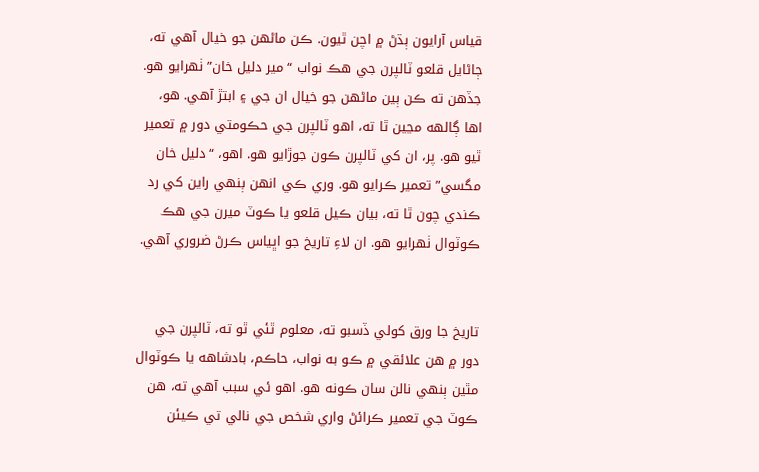قياس آرايون ٻڌڻ ۾ اچن ٿيون. ڪن ماڻهن جو خيال آهي ته، ڄاڻايل قلعو ٽالپرن جي هڪ نواب “مير دليل خان” ٺهرايو هو. جڏهن ته ڪن ٻين ماڻهن جو خيال ان جي ۽ ابتڙ آهي. هو، اها ڳالهه مڃين ٿا ته، اهو ٽالپرن جي حڪومتي دور ۾ تعمير ٿيو هو. پر، ان کي ٽالپرن ڪون جوڙايو هو. اهو، “دليل خان مگسي” تعمير ڪرايو هو. وري ڪي انهن ٻنهي راين کي رد ڪندي چون ٿا ته، بيان ڪيل قلعو يا ڪوٽ ميرن جي هڪ ڪوٽوال ٺهرايو هو. ان لاءِ تاريخ جو اڀياس ڪرڻ ضروري آهي.


تاريخ جا ورق کولي ڏسبو ته، معلوم ٿئي ٿو ته، ٽالپرن جي دور ۾ هن علائقي ۾ ڪو به نواب، حاڪم، بادشاهه يا ڪوٽوال مٿين ٻنهي نالن سان ڪونه هو. اهو ئي سبب آهي ته، هن ڪوٽ جي تعمير ڪرائڻ واري شخص جي نالي تي ڪيئن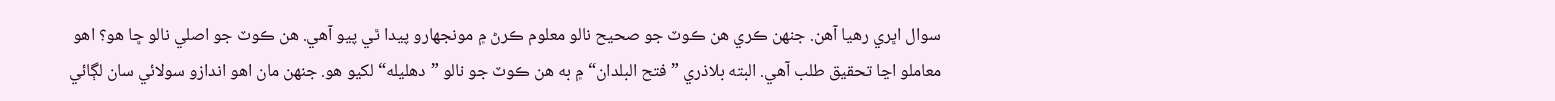سوال اڀري رهيا آهن. جنهن ڪري هن ڪوٽ جو صحيح نالو معلوم ڪرڻ ۾ مونجهارو پيدا ٿي پيو آهي. هن ڪوٽ جو اصلي نالو ڇا هو؟ اهو معاملو اڃا تحقيق طلب آهي. البته بلاذري ”فتح البلدان“ ۾ به هن ڪوٽ جو نالو ”دهليله“ لکيو هو. جنهن مان اهو اندازو سولائي سان لڳائي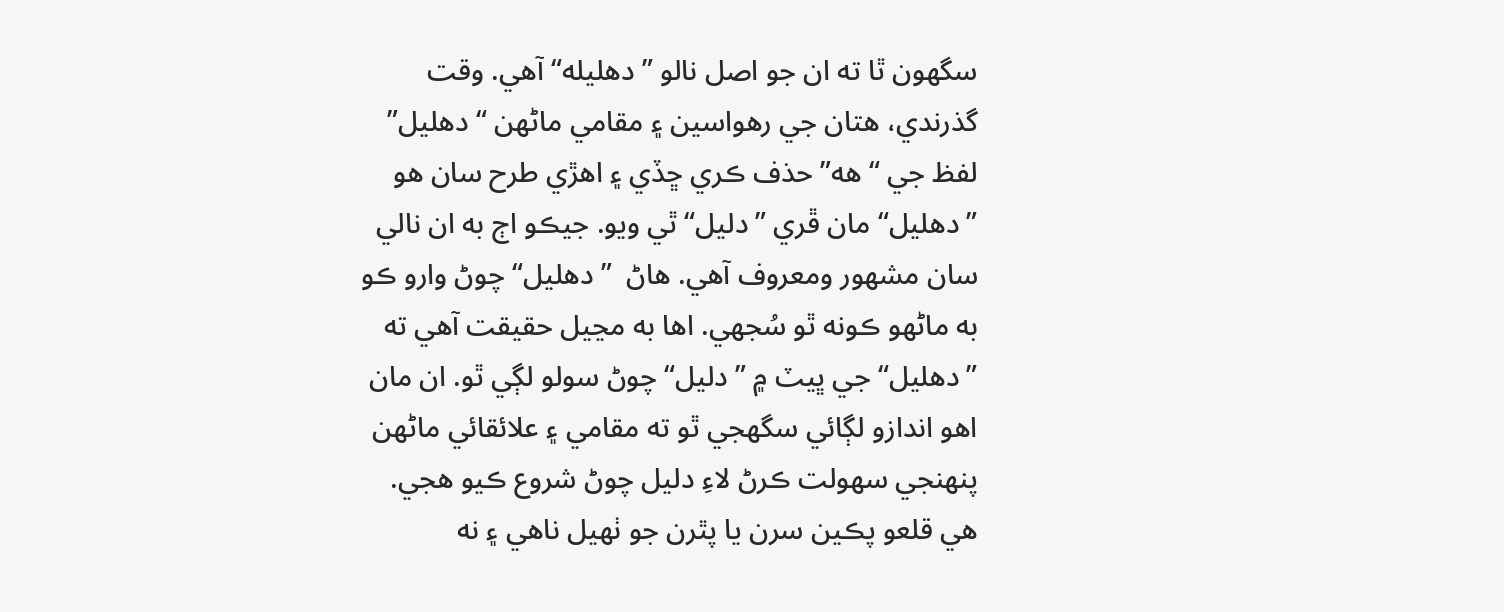سگهون ٿا ته ان جو اصل نالو ”دهليله“ آهي. وقت گذرندي، هتان جي رهواسين ۽ مقامي ماڻهن “دهليل” لفظ جي “هه” حذف ڪري ڇڏي ۽ اهڙي طرح سان هو ”دهليل“ مان ڦري ”دليل“ ٿي ويو. جيڪو اڄ به ان نالي سان مشهور ومعروف آهي. هاڻ  ”دهليل“ چوڻ وارو ڪو به ماڻهو ڪونه ٿو سُجهي. اها به مڃيل حقيقت آهي ته ”دهليل“ جي ڀيٽ ۾ ”دليل“ چوڻ سولو لڳي ٿو. ان مان اهو اندازو لڳائي سگهجي ٿو ته مقامي ۽ علائقائي ماڻهن پنهنجي سهولت ڪرڻ لاءِ دليل چوڻ شروع ڪيو هجي.
هي قلعو پڪين سرن يا پٿرن جو ٺهيل ناهي ۽ نه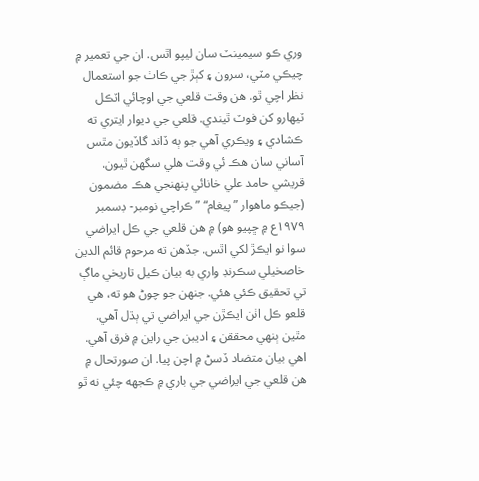وري ڪو سيمينٽ سان ليپو اٿس. ان جي تعمير ۾ چيڪي مٽي، سرون ۽ کٻڙ جي ڪاٺ جو استعمال نظر اچي ٿو. هن وقت قلعي جي اوچائي اٽڪل ٽيهارو کن فوٽ ٿيندي. قلعي جي ديوار ايتري ته ڪشادي ۽ ويڪري آهي جو ٻه ڏاند گاڏيون مٿس آساني سان هڪ ئي وقت هلي سگهن ٿيون. قريشي حامد علي خانائي پنهنجي هڪ مضمون (جيڪو ماهوار ”پيغام“ ”ڪراچي نومبر- ڊسمبر ۱۹۷۹ع ۾ ڇپيو هو) ۾ هن قلعي جي ڪل ايراضي سوا نو ايڪڙ لکي اٿس. جڏهن ته مرحوم قائم الدين خاصخيلي سڪرنڊ واري به بيان ڪيل تاريخي ماڳ تي تحقيق ڪئي هئي. جنهن جو چوڻ هو ته، هي قلعو ڪل اٺن ايڪڙن جي ايراضي تي ٻڌل آهي. مٿين ٻنهي محققن ۽ اديبن جي راين ۾ فرق آهي. اهي بيان متضاد ڏسڻ ۾ اچن پيا. ان صورتحال ۾ هن قلعي جي ايراضي جي باري ۾ ڪجهه چئي نه ٿو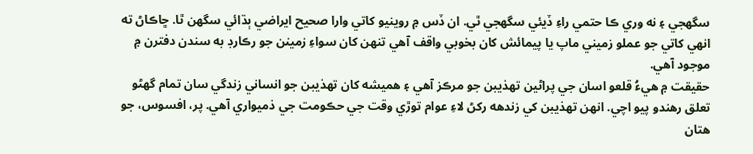سگهجي ۽ نه وري ڪا حتمي راءِ ڏيئي سگهجي ٿي. ان ڏس ۾ روينيو کاتي وارا صحيح ايراضي ٻڌائي سگهن ٿا. ڇاڪاڻ ته انهي کاتي جو عملو زميني ماپ يا پيمائش کان بخوبي واقف آهي تنهن کان سواءِ زمينن جو رڪارڊ به سندن دفترن ۾ موجود آهي.
حقيقت ۾ هيءُ قلعو اسان جي پراڻين تهذيبن جو مرڪز آهي ۽ هميشه کان تهذيبن جو انساني زندگي سان تمام گهڻو تعلق رهندو پيو اچي. انهن تهذيبن کي زندهه رکڻ لاءِ عوام توڙي وقت جي حڪومت جي ذميواري آهي. پر، افسوس، جو هتان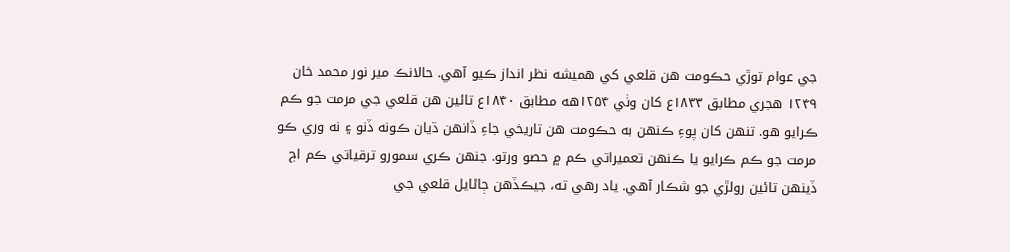جي عوام توڙي حڪومت هن قلعي کي هميشه نظر انداز ڪيو آهي. حالانڪ مير نور محمد خان ۱۲۴۹ هجري مطابق ۱۸۳۳ع کان وٺي ۱۲۵۴هه مطابق ۱۸۴۰ع تائين هن قلعي جي مرمت جو ڪم ڪرايو هو. تنهن کان پوءِ ڪنهن به حڪومت هن تاريخي جاءِ ڏانهن ڌيان ڪونه ڏنو ۽ نه وري ڪو مرمت جو ڪم ڪرايو يا ڪنهن تعميراتي ڪم ۾ حصو ورتو. جنهن ڪري سمورو ترقياتي ڪم اڄ ڏينهن تائين رولڙي جو شڪار آهي. ياد رهي ته، جيڪڏهن ڄاڻايل قلعي جي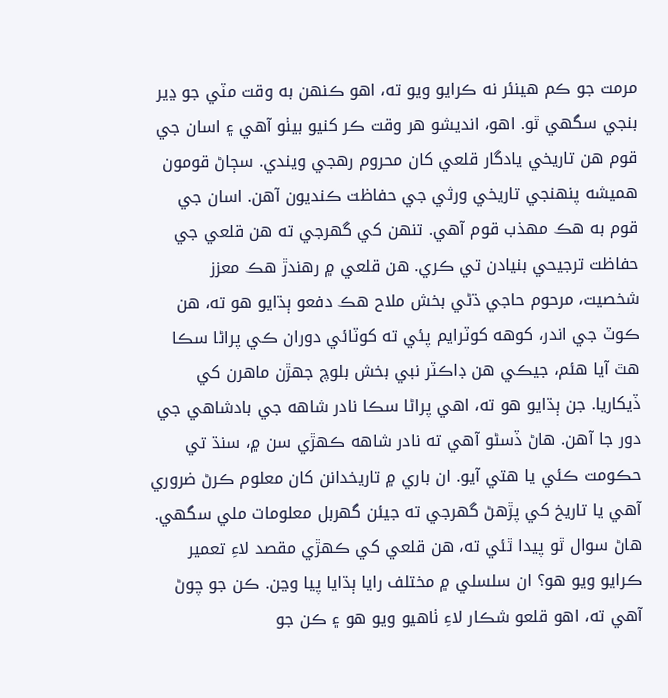مرمت جو ڪم هينئر نه ڪرايو ويو ته، اهو ڪنهن به وقت مٽي جو ڍير بنجي سگهي ٿو. اهو، انديشو هر وقت ڪر کنيو بيٺو آهي ۽ اسان جي قوم هن تاريخي يادگار قلعي کان محروم رهجي ويندي. سڄاڻ قومون هميشه پنهنجي تاريخي ورثي جي حفاظت ڪنديون آهن. اسان جي قوم به هڪ مهذب قوم آهي. تنهن کي گهرجي ته هن قلعي جي حفاظت ترجيحي بنيادن تي ڪري. هن قلعي ۾ رهندڙ هڪ معزز شخصيت، مرحوم حاجي ڌڻي بخش ملاح هڪ دفعو ٻڌايو هو ته، هن ڪوٽ جي اندر، کوهه کوٽرايم پئي ته کوٽائي دوران ڪي پراڻا سڪا هٿ آيا هئم، جيڪي هن ڊاڪٽر نبي بخش بلوچ جهڙن ماهرن کي ڏيکاريا. جن ٻڌايو هو ته، اهي پراڻا سڪا نادر شاهه جي بادشاهي جي دور جا آهن. هاڻ ڏسڻو آهي ته نادر شاهه ڪهڙي سن ۾، سنڌ تي حڪومت ڪئي يا هتي آيو. ان باري ۾ تاريخدانن کان معلوم ڪرڻ ضروري آهي يا تاريخ کي پڙهڻ گهرجي ته جيئن گهربل معلومات ملي سگهي.
هاڻ سوال ٿو پيدا ٿئي ته، هن قلعي کي ڪهڙي مقصد لاءِ تعمير ڪرايو ويو هو؟ ان سلسلي ۾ مختلف رايا ٻڌايا پيا وڃن. ڪن جو چوڻ آهي ته، اهو قلعو شڪار لاءِ ٺاهيو ويو هو ۽ ڪن جو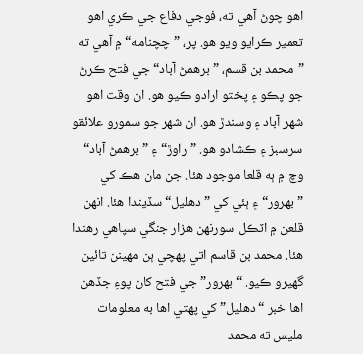اهو چوڻ آهي ته، فوجي دفاع جي ڪري اهو تعمير ڪرايو ويو هو. پر، ”چچنامه“ ۾ آهي ته ”محمد بن قسم، ”برهمڻ آباد“ جي فتح ڪرڻ جو پڪو ۽ پختو ارادو ڪيو هو. ان وقت اهو شهر آباد ۽ وسندڙ هو. ان شهر جو سمورو علائقو سرسبز ۽ ڪشادو هو. ”راوڙ“ ۽ ”برهمڻ آباد“ وچ ۾ ٻه قلعا موجود هئا. جن مان هڪ کي ”بهرور“ ۽ ٻئي کي ”دهليل“ سڏيندا هئا. انهن قلعن ۾ اٽڪل سورنهن هزار جنگي سپاهي رهندا هئا. محمد بن قاسم اتي پهچي ٻن مهينن تائين گهيرو ڪيو. “بهرور” جي فتح کان پوءِ جڏهن اها خبر “دهليل” کي پهتي اها به معلومات مليس ته محمد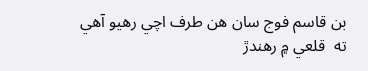بن قاسم فوج سان هن طرف اچي رهيو آهي ته  قلعي ۾ رهندڙ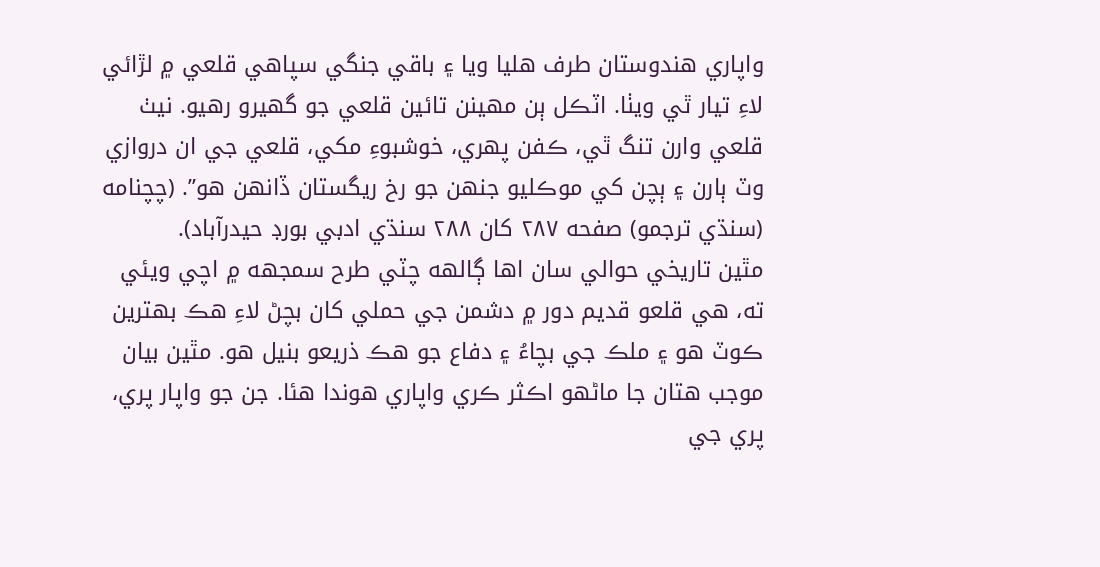واپاري هندوستان طرف هليا ويا ۽ باقي جنگي سپاهي قلعي ۾ لڙائي لاءِ تيار ٿي ويٺا. اٽڪل ٻن مهينن تائين قلعي جو گهيرو رهيو. نيٺ قلعي وارن تنگ ٿي، ڪفن پهري، خوشبوءِ مکي، قلعي جي ان دروازي وٽ ٻارن ۽ ٻچن کي موڪليو جنهن جو رخ ريگستان ڏانهن هو”. (چچنامه (سنڌي ترجمو) صفحه ۲۸۷ کان ۲۸۸ سنڌي ادبي بورڊ حيدرآباد).
مٿين تاريخي حوالي سان اها ڳالهه چٽي طرح سمجهه ۾ اچي ويئي ته، هي قلعو قديم دور ۾ دشمن جي حملي کان بچڻ لاءِ هڪ بهترين ڪوٽ هو ۽ ملڪ جي بچاءُ ۽ دفاع جو هڪ ذريعو بنيل هو. مٿين بيان موجب هتان جا ماڻهو اڪثر ڪري واپاري هوندا هئا. جن جو واپار پري، پري جي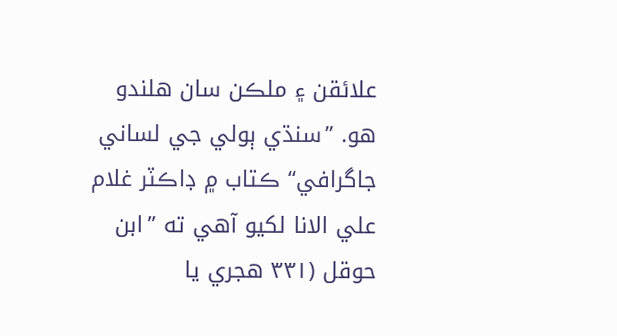علائقن ۽ ملڪن سان هلندو هو. ”سنڌي ٻولي جي لساني جاگرافي“ ڪتاب ۾ ڊاڪٽر غلام علي الانا لکيو آهي ته ”ابن حوقل (۳۳۱ هجري يا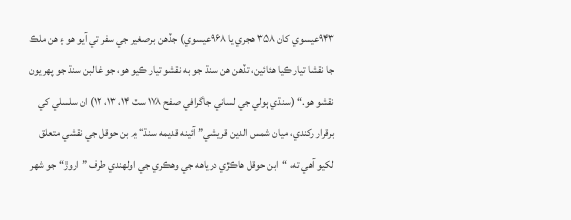۹۴۳عيسوي کان ۳۵۸ هجري يا ۹۶۸عيسوي) جڏهن برصغير جي سفر تي آيو هو ۽ هن ملڪ جا نقشا تيار ڪيا هئائين، تڏهن هن سنڌ جو به نقشو تيار ڪيو هو، جو غالبن سنڌ جو پهريون نقشو هو.“ (سنڌي ٻولي جي لساني جاگرافي صفح ۱۷۸ سٽ ۱۴، ۱۳، ۱۲) ان سلسلي کي برقرار رکندي، ميان شمس الدين قريشي” آئينه قديمه سنڌ“ ۾ بن حوقل جي نقشي متعلق لکيو آهي ته، “ابن حوقل هاڪڙي درياهه جي وهڪري جي اولهندي طرف ”اروڙ“ جو شهر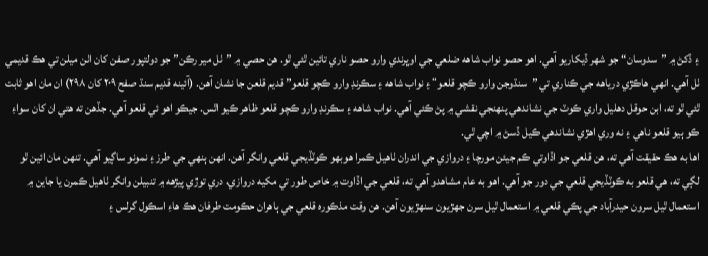۽ ڏکڻ ۾ ”سدوسان“ جو شهر ڏيکاريو آهي. اهو حصو نواب شاهه ضلعي جي اوڀرندي وارو حصو ناري تائين ٿئي ٿو. هن حصي ۾ ”ٺل مير رڪن” جو دولتپور صفن کان اٺن ميلن تي هڪ قديمي ٺل آهي. انهي هاڪڙي درياهه جي ڪناري تي ”سنڌوجن وارو ڪچو قلعو“ ۽ نواب شاهه ۽ سڪرنڊ وارو ڪچو قلعو” قديم قلعن جا نشان آهن. (آئينه قديم سنڌ صفح ۲۰۹ کان ۲۹۸) ان مان اهو ثابت ٿئي ٿو ته، ابن حوقل دهليل واري ڪوٽ جي نشاندهي پنهنجي نقشي ۾ پڻ ڪئي آهي. نواب شاهه ۽ سڪرنڊ وارو ڪچو قلعو ظاهر ڪيو اٿس. جيڪو اهو ئي قلعو آهي. جڏهن ته هتي ان کان سواءِ ڪو ٻيو قلعو ناهي ۽ نه وري اهڙي نشاندهي ڪيل ڏسڻ ۾ اچي ٿي.
اها به هڪ حقيقت آهي ته، هن قلعي جو اڏاوتي ڪم جيئن مورچا ۽ دروازي جي اندران ٺاهيل ڪمرا هوبهو ڪوٽڏيجي قلعي وانگر آهن. انهن ٻنهي جي طرز ۽ نمونو ساڳيو آهي. تنهن مان ائين ٿو لڳي ته، هي قلعو به ڪوٽڏيجي قلعي جي دور جو آهي. اهو به عام مشاهدو آهي ته، قلعي جي اڏاوت ۾ خاص طور تي مکيه دروازي، دري توڙي پيڙهه ۾ تنبيلن وانگر ٺاهيل ڪمرن يا جاين ۾ استعمال ٿيل سرون حيدرآباد جي پڪي قلعي ۾ استعمال ٿيل سرن جهڙيون سنهڙيون آهن. هن وقت مذڪوره قلعي جي ٻاهران حڪومت طرفان هڪ هاءِ اسڪول گرلس ۽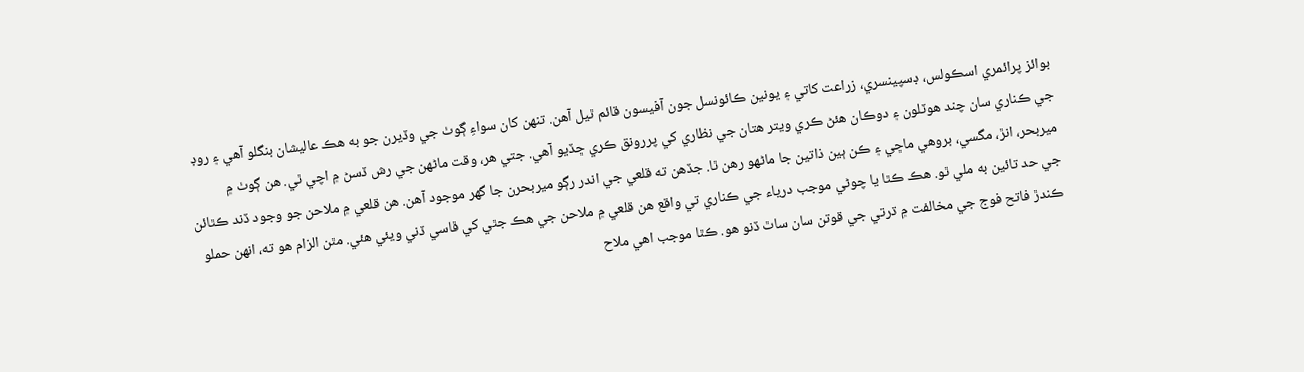بوائز پرائمري اسڪولس، ڊسپينسري، زراعت کاتي ۽ يونين ڪائونسل جون آفيسون قائم ٿيل آهن. تنهن کان سواءِ ڳوٺ جي وڏيرن جو به هڪ عاليشان بنگلو آهي ۽ روڊ جي ڪناري سان چند هوٽلون ۽ دوڪان هئڻ ڪري ويتر هتان جي نظاري کي پررونق ڪري ڇڏيو آهي. جتي هر، وقت ماڻهن جي رش ڏسڻ ۾ اچي ٿي. هن ڳوٺ ۾ ميربحر، انڙ، مگسي، بروهي ماڇي ۽ ڪن ٻين ذاتين جا ماڻهو رهن ٿا. جڏهن ته قلعي جي اندر رڳو ميربحرن جا گهر موجود آهن. هن قلعي ۾ ملاحن جو وجود ڏند ڪٿائن جي حد تائين به ملي ٿو. هڪ ڪٿا يا چوڻي موجب درياء جي ڪناري تي واقع هن قلعي ۾ ملاحن جي هڪ جٿي کي ڦاسي ڏني ويئي هئي. مٿن الزام هو ته، انهن حملو ڪندڙ فاتح فوج جي مخالفت ۾ ڌرتي جي قوتن سان ساٿ ڏنو هو. ڪٿا موجب اهي ملاح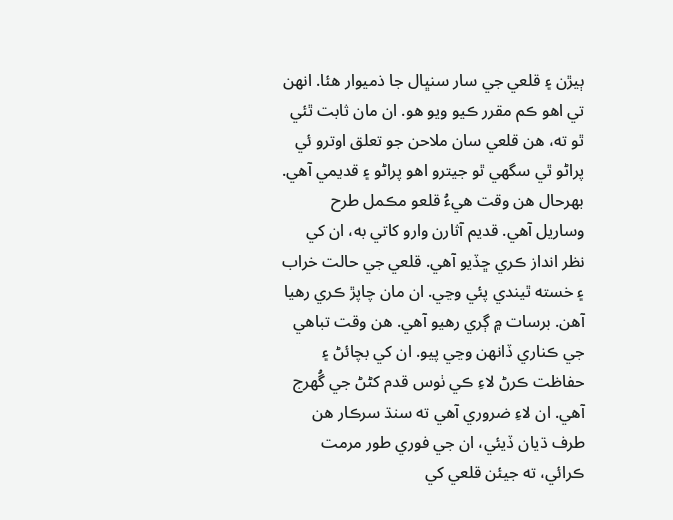ٻيڙن ۽ قلعي جي سار سنڀال جا ذميوار هئا. انهن تي اهو ڪم مقرر ڪيو ويو هو. ان مان ثابت ٿئي ٿو ته، هن قلعي سان ملاحن جو تعلق اوترو ئي پراڻو ٿي سگهي ٿو جيترو اهو پراڻو ۽ قديمي آهي.
بهرحال هن وقت هيءُ قلعو مڪمل طرح وساريل آهي. قديم آثارن وارو کاتي به، ان کي نظر انداز ڪري ڇڏيو آهي. قلعي جي حالت خراب ۽ خسته ٿيندي پئي وڃي. ان مان چاپڙ ڪري رهيا آهن. برسات ۾ ڳري رهيو آهي. هن وقت تباهي جي ڪناري ڏانهن وڃي پيو. ان کي بچائڻ ۽ حفاظت ڪرڻ لاءِ ڪي ٺوس قدم کڻڻ جي گُهرج آهي. ان لاءِ ضروري آهي ته سنڌ سرڪار هن طرف ڌيان ڏيئي، ان جي فوري طور مرمت ڪرائي، ته جيئن قلعي کي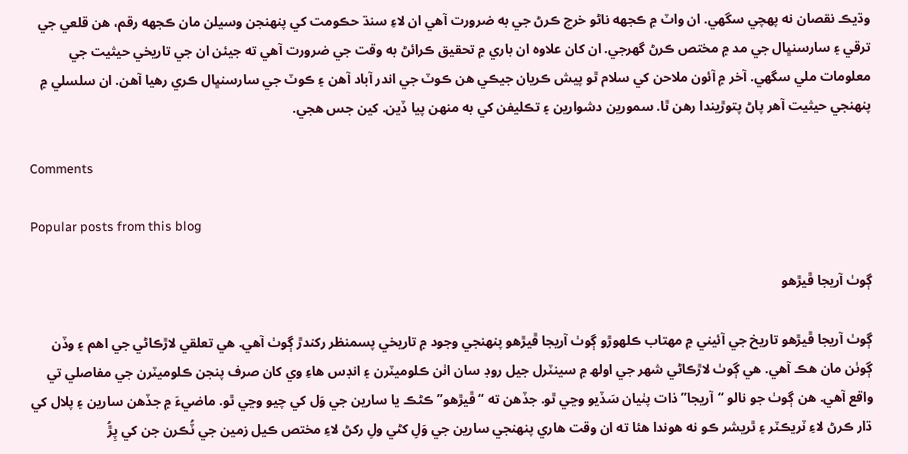وڌيڪ نقصان نه پهچي سگهي. ان واٽ ۾ ڪجهه ناڻو خرچ ڪرڻ جي به ضرورت آهي ان لاءِ سنڌ حڪومت کي پنهنجن وسيلن مان ڪجهه رقم، هن قلعي جي ترقي ۽ سارسنڀال جي مد ۾ مختص ڪرڻ گهرجي. ان کان علاوه ان باري ۾ تحقيق ڪرائڻ به وقت جي ضرورت آهي ته جيئن ان جي تاريخي حيثيت جي معلومات ملي سگهي. آخر ۾ آئون ملاحن کي سلام ٿو پيش ڪريان جيڪي هن ڪوٽ جي اندر آباد آهن ۽ ڪوٽ جي سارسنڀال ڪري رهيا آهن. ان سلسلي ۾ پنهنجي حيثيت آهر پاڻ پتوڙيندا رهن ٿا. سمورين دشوارين ۽ تڪليفن کي به منهن پيا ڏين. کين جس هجي.

Comments

Popular posts from this blog

ڳوٺ آريجا ڦيڙھو

ڳوٺ آريجا ڦيڙھو تاريخ جي آئيني ۾ مھتاب ڪلھوڙو ڳوٺ آريجا ڦيڙھو پنھنجي وجود ۾ تاريخي پسمنظر رکندڙ ڳوٺ آهي. هي تعلقي لاڙڪاڻي جي اهم ۽ وڏن ڳوٺن مان هڪ آهي. هي ڳوٺ لاڙڪاڻي شھر جي اولھ ۾ سينٽرل جيل روڊ سان اٺن ڪلوميٽرن ۽ انڊس هاءِ وي کان صرف پنجن ڪلوميٽرن جي مفاصلي تي واقع آهي. هن ڳوٺ جو نالو “آريجا” ذات پٺيان سَڏيو وڃي ٿو. جڏهن ته “ڦيڙهو” ڪڻڪ يا سارين جي وَل کي چيو وڃي ٿو. ماضيءَ ۾ جڏهن سارين ۽ پلال کي ڌار ڪرڻ لاءِ ٽريڪٽر ۽ ٿريشر ڪو نه هوندا هئا ته ان وقت ھاري پنھنجي سارين جي وَلِ کڻي ولِ رکڻ لاءِ مختص ڪيل زمين جي ٽُڪرن جن کي پِڙُ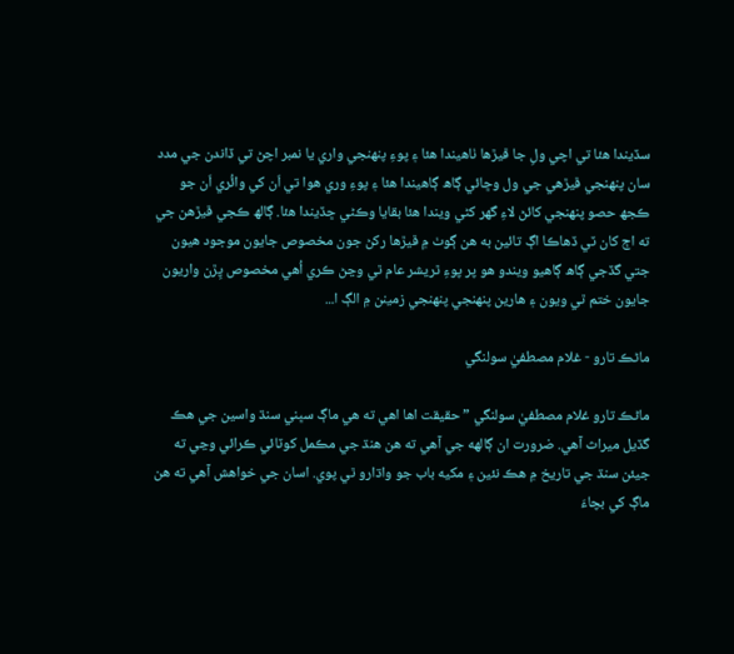سڏيندا هئا تي اچي ولِ جا ڦيڙها ٺاهيندا هئا ۽ پوءِ پنھنجي واري يا نمبر اچڻ تي ڏاندن جي مدد سان پنھنجي ڦيڙھي جي ول وڇائي ڳاھ ڳاهيندا هئا ۽ پوءِ وري هوا تي اَن کي وائُري اَن جو ڪجھ حصو پنهنجي کائڻ لاءِ گهر کڻي ويندا هئا بقايا وڪڻي ڇڏيندا هئا. ڳالھ ڪجي ڦيڙهن جي ته اڄ کان ٽي ڏهاڪا اڳ تائين به هن ڳوٺ ۾ ڦيڙها رکڻ جون مخصوص جايون موجود هيون جتي گڏجي ڳاھ ڳاهيو ويندو هو پر پوءِ ٿريشر عام ٿي وڃڻ ڪري اُهي مخصوص پِڙن واريون جايون ختم ٿي ويون ۽ هارين پنهنجي پنهنجي زمينن ۾ الڳ ا...

ماڻڪ تارو - غلام مصطفيٰ سولنگي

ماڻڪ تارو غلام مصطفيٰ سولنگي ”حقيقت اها اهي ته هي ماڳ سڀني سنڌ واسين جي هڪ گڏيل ميراث آهي. ضرورت ان ڳالهه جي آهي ته هن هنڌ جي مڪمل کوٽائي ڪرائي وڃي ته جيئن سنڌ جي تاريخ ۾ هڪ نئين ۽ مکيه باب جو واڌارو ٿي پوي. اسان جي خواهش آهي ته هن ماڳ کي بچاءَ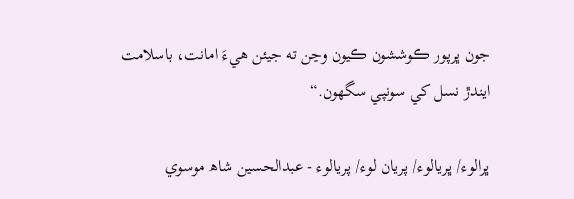جون ڀرپور ڪوششون ڪيون وڃن ته جيئن هيءَ امانت، باسلامت ايندڙ نسل کي سونپي سگهون.“

ڀرالوء/ ڀريالوء/ پريان لوء/ پريالوء - عبدالحسين شاھ موسوي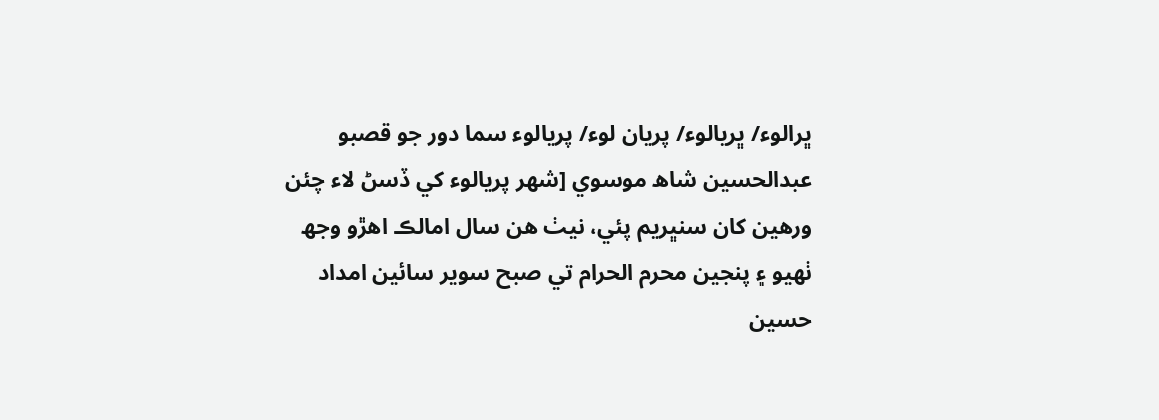ڀرالوء/ ڀريالوء/ پريان لوء/ پريالوء سما دور جو قصبو عبدالحسين شاھ موسوي [شھر پريالوء کي ڏسڻ لاء چئن ورهين کان سنڀريم پئي، نيٺ هن سال امالڪ اهڙو وجھ ٺھيو ۽ پنجين محرم الحرام تي صبح سوير سائين امداد حسين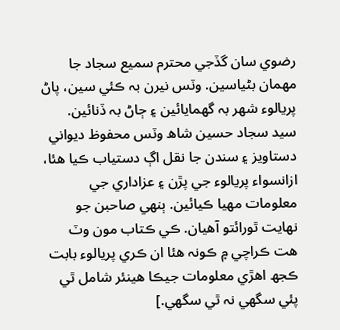رضوي سان گڏجي محترم سميع سجاد جا مھمان بڻياسين. وٽس نيرن بہ ڪئي سين، پاڻ پريالوء شھر بہ گھمايائين ۽ ڄاڻ بہ ڏنائين. سيد سجاد حسين شاھ وٽس محفوظ ديواني دستاويز ۽ سندن جا نقل اڳ دستياب ڪيا هئا، ازانسواء پريالوء جي پڙن ۽ عزاداري جي معلومات مھيا ڪيائين. ٻنھي صاحبن جو نھايت ٿورائتو آهيان. ڪي ڪتاب مون وٽ هت ڪراچي ۾ ڪونہ هئا ان ڪري پريالوء بابت ڪجھ اهڙي معلومات جيڪا هينئر شامل ٿي پئي سگھي نہ ٿي سگھي.]